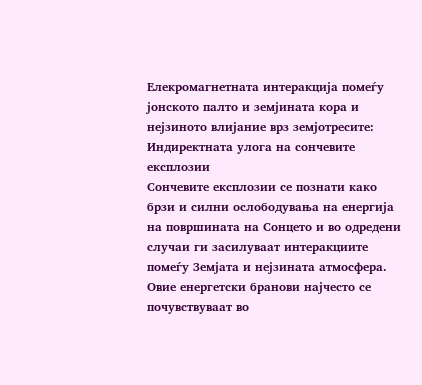Елекромагнетната интеракција помеѓу јонското палто и земјината кора и нејзиното влијание врз земјотресите: Индиректната улога на сончевите експлозии
Сончевите експлозии се познати како брзи и силни ослободувања на енергија на површината на Сонцето и во одредени случаи ги засилуваат интеракциите помеѓу Земјата и нејзината атмосфера. Овие енергетски бранови најчесто се почувствуваат во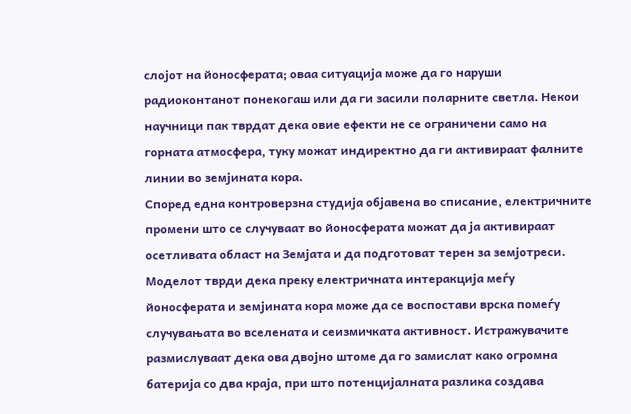слојот на йоносферата; оваа ситуација може да го наруши радиоконтанот понекогаш или да ги засили поларните светла. Некои научници пак тврдат дека овие ефекти не се ограничени само на горната атмосфера, туку можат индиректно да ги активираат фалните линии во земјината кора.
Според една контроверзна студија објавена во списание, електричните промени што се случуваат во йоносферата можат да ја активираат осетливата област на Земјата и да подготоват терен за земјотреси. Моделот тврди дека преку електричната интеракција меѓу йоносферата и земјината кора може да се воспостави врска помеѓу случувањата во вселената и сеизмичката активност. Истражувачите размислуваат дека ова двојно штоме да го замислат како огромна батерија со два краја, при што потенцијалната разлика создава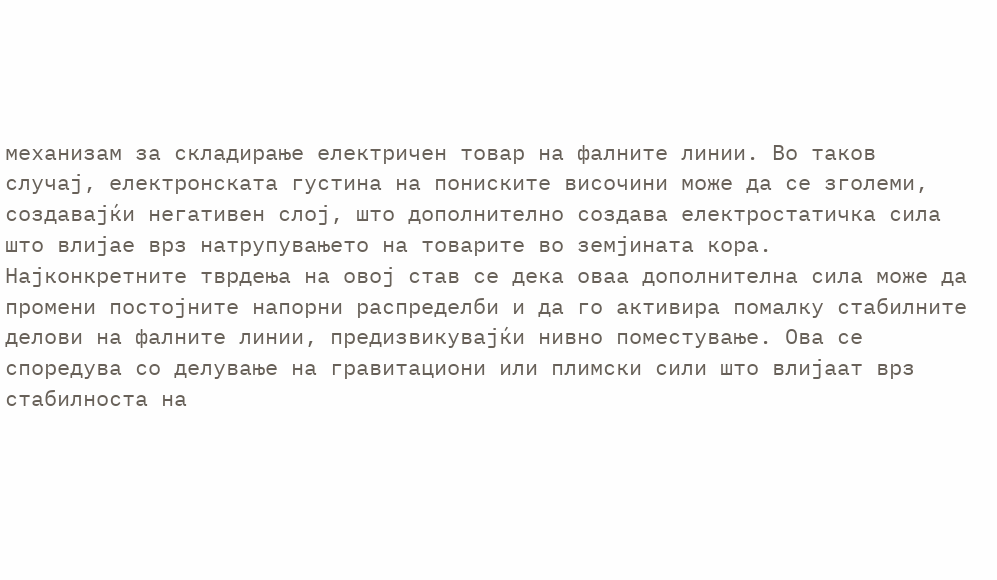механизам за складирање електричен товар на фалните линии. Во таков случај, електронската густина на пониските височини може да се зголеми, создавајќи негативен слој, што дополнително создава електростатичка сила што влијае врз натрупувањето на товарите во земјината кора.
Најконкретните тврдења на овој став се дека оваа дополнителна сила може да промени постојните напорни распределби и да го активира помалку стабилните делови на фалните линии, предизвикувајќи нивно поместување. Ова се споредува со делување на гравитациони или плимски сили што влијаат врз стабилноста на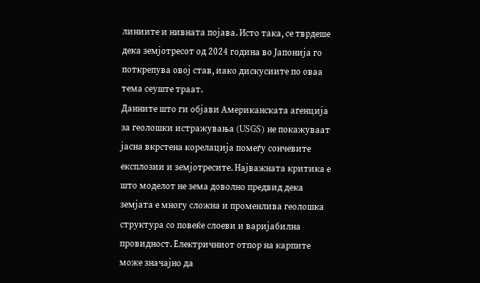линиите и нивната појава. Исто така, се тврдеше дека земјотресот од 2024 година во Јапонија го поткрепува овој став, иако дискусиите по оваа тема сеуште траат.
Данните што ги објави Американската агенција за геолошки истражувања (USGS) не покажуваат јасна вкрстена корелација помеѓу сончевите експлозии и земјотресите. Најважната критика е што моделот не зема доволно предвид дека земјата е многу сложна и променлива геолошка структура со повеќе слоеви и варијабилна провидност. Електричниот отпор на карпите може значајно да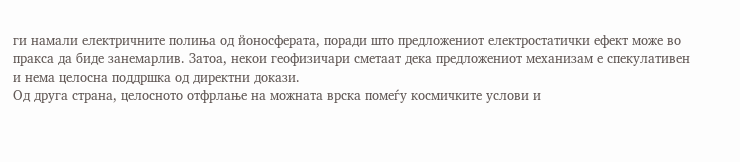ги намали електричните полиња од йоносферата, поради што предложениот електростатички ефект може во пракса да биде занемарлив. Затоа, некои геофизичари сметаат дека предложениот механизам е спекулативен и нема целосна поддршка од директни докази.
Од друга страна, целосното отфрлање на можната врска помеѓу космичките услови и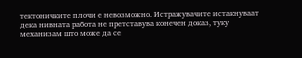тектоничките плочи е невозможно. Истражувачите истакнуваат дека нивната работа не претставува конечен доказ, туку механизам што може да се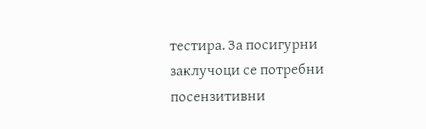тестира. За посигурни заклучоци се потребни посензитивни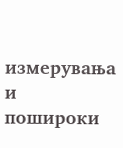измерувања и пошироки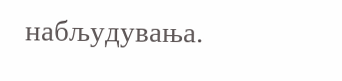набљудувања.